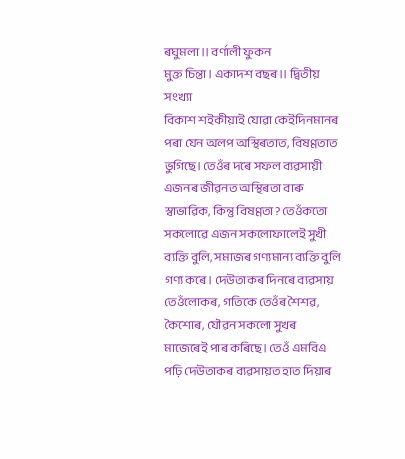ৰঘুমলা ।। বৰ্ণালী ফুকন
মুক্ত চিন্তা। একাদশ বছৰ।। দ্বিতীয় সংখ্যা
বিকাশ শইকীয়াই যোৱা কেইদিনমানৰ পৰা যেন অলপ অস্থিৰতাত, বিষণ্ণতাত ভুগিছে। তেওঁৰ দৰে সফল ব্যৱসায়ী এজনৰ জীৱনত অস্থিৰতা বাৰু স্বাভাৱিক, কিন্তু বিষণ্ণতা? তেওঁকতো সকলোৱে এজন সকলোফালেই সুখী ব্যক্তি বুলি, সমাজৰ গণ্যমান্য ব্যক্তি বুলি গণ্য কৰে। দেউতাকৰ দিনৰে ব্যৱসায় তেওঁলোকৰ, গতিকে তেওঁৰ শৈশৱ, কৈশোৰ, যৌৱন সকলো সুখৰ মাজেৰেই পাৰ কৰিছে। তেওঁ এমবিএ পঢ়ি দেউতাকৰ ব্যৱসায়ত হাত দিয়াৰ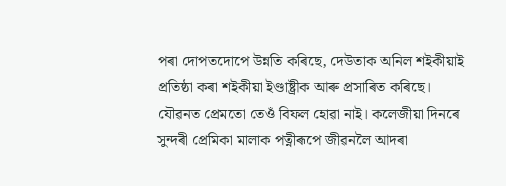পৰা দোপতদোপে উন্নতি কৰিছে, দেউতাক অনিল শইকীয়াই প্ৰতিষ্ঠা কৰা শইকীয়া ইণ্ডাষ্ট্ৰীক আৰু প্ৰসাৰিত কৰিছে।
যৌৱনত প্ৰেমতো তেওঁ বিফল হোৱা নাই। কলেজীয়া দিনৰে সুন্দৰী প্ৰেমিকা মালাক পত্নীৰূপে জীৱনলৈ আদৰা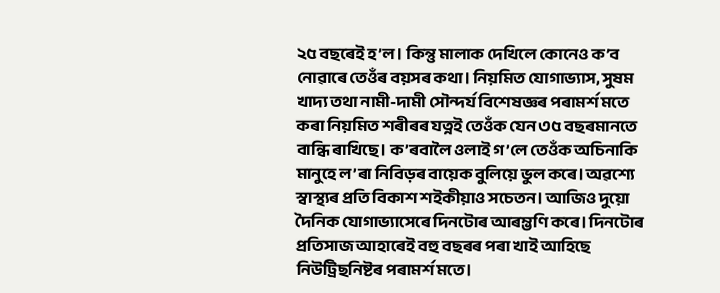২৫ বছৰেই হ’ল। কিন্তু মালাক দেখিলে কোনেও ক’ব নোৱাৰে তেওঁৰ বয়সৰ কথা। নিয়মিত যোগাভ্যাস, সুষম খাদ্য তথা নামী-দামী সৌন্দৰ্য বিশেষজ্ঞৰ পৰামৰ্শ মতে কৰা নিয়মিত শৰীৰৰ যত্নই তেওঁক যেন ৩৫ বছৰমানতে বান্ধি ৰাখিছে। ক’ৰবালৈ ওলাই গ’লে তেওঁক অচিনাকি মানুহে ল’ৰা নিবিড়ৰ বায়েক বুলিয়ে ভুল কৰে। অৱশ্যে স্বাস্থ্যৰ প্ৰতি বিকাশ শইকীয়াও সচেতন। আজিও দুয়ো দৈনিক যোগাভ্যাসেৰে দিনটোৰ আৰম্ভণি কৰে। দিনটোৰ প্ৰতিসাজ আহাৰেই বহু বছৰৰ পৰা খাই আহিছে নিউট্ৰিছনিষ্টৰ পৰামৰ্শ মতে।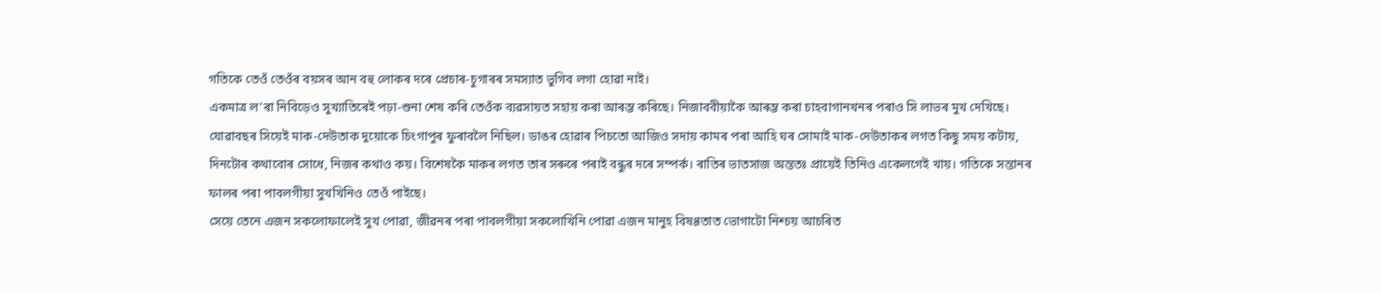গতিকে তেওঁ তেওঁৰ বয়সৰ আন বহু লোকৰ দৰে প্ৰেচাৰ-চুগাৰৰ সমস্যাত ভুগিব লগা হোৱা নাই।
একমাত্ৰ ল’ৰা নিবিড়েও সুখ্যাতিৰেই পঢ়া-শুনা শেষ কৰি তেওঁক ব্যৱসায়ত সহায় কৰা আৰম্ভ কৰিছে। নিজাববীয়াকৈ আৰম্ভ কৰা চাহবাগানখনৰ পৰাও সি লাভৰ মুখ দেখিছে। যোৱাবছৰ সিয়েই মাক-দেউতাক দুয়োকে চিংগাপুৰ ফুৰাবলৈ নিছিল। ডাঙৰ হোৱাৰ পিচতো আজিও সদায় কামৰ পৰা আহি ঘৰ সোমাই মাক-দেউতাকৰ লগত কিছু সময় কটায়, দিনটোৰ কথাবোৰ সোধে, নিজৰ কথাও কয়। বিশেষকৈ মাকৰ লগত তাৰ সৰুৰে পৰাই বন্ধুৰ দৰে সম্পৰ্ক। ৰাতিৰ ভাতসাজ অন্ততঃ প্ৰায়েই তিনিও একেলগেই খায়। গতিকে সন্তানৰ ফালৰ পৰা পাবলগীয়া সুখখিনিও তেওঁ পাইছে।
সেয়ে তেনে এজন সকলোফালেই সুখ পোৱা, জীৱনৰ পৰা পাবলগীয়া সকলোখিনি পোৱা এজন মানুহ বিষণ্ণতাত ভোগাটো নিশ্চয় আচৰিত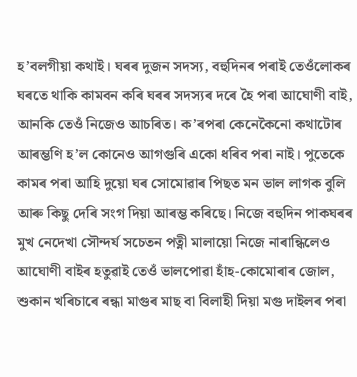হ’বলগীয়া কথাই। ঘৰৰ দুজন সদস্য, বহুদিনৰ পৰাই তেওঁলোকৰ ঘৰতে থাকি কামবন কৰি ঘৰৰ সদস্যৰ দৰে হৈ পৰা আঘোণী বাই, আনকি তেওঁ নিজেও আচৰিত। ক’ৰপৰা কেনেকৈনো কথাটোৰ আৰম্ভণি হ’ল কোনেও আগগুৰি একো ধৰিব পৰা নাই। পুতেকে কামৰ পৰা আহি দুয়ো ঘৰ সোমোৱাৰ পিছত মন ভাল লাগক বুলি আৰু কিছু দেৰি সংগ দিয়া আৰম্ভ কৰিছে। নিজে বহুদিন পাকঘৰৰ মুখ নেদেখা সৌন্দৰ্য সচেতন পত্নী মালায়ো নিজে নাৰান্ধিলেও আঘোণী বাইৰ হতুৱাই তেওঁ ভালপোৱা হাঁহ-কোমোৰাৰ জোল, শুকান খৰিচাৰে ৰন্ধা মাগুৰ মাছ বা বিলাহী দিয়া মগু দাইলৰ পৰা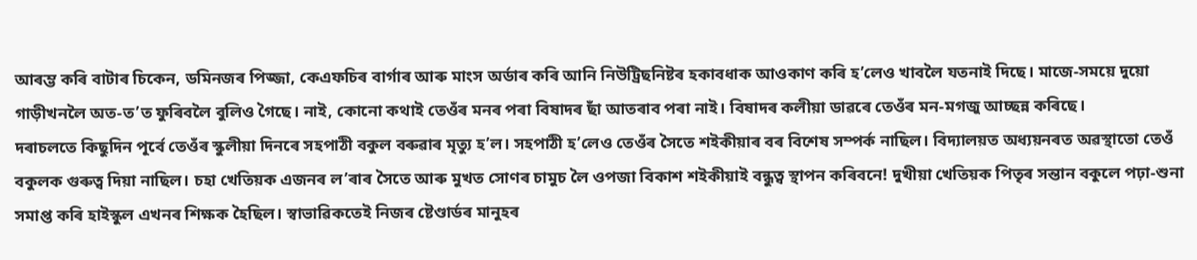আৰম্ভ কৰি বাটাৰ চিকেন, ডমিনজৰ পিজ্জা, কেএফচিৰ বাৰ্গাৰ আৰু মাংস অৰ্ডাৰ কৰি আনি নিউট্ৰিছনিষ্টৰ হকাবধাক আওকাণ কৰি হ’লেও খাবলৈ যতনাই দিছে। মাজে-সময়ে দুয়ো গাড়ীখনলৈ অত-ত’ত ফুৰিবলৈ বুলিও গৈছে। নাই, কোনো কথাই তেওঁৰ মনৰ পৰা বিষাদৰ ছাঁ আতৰাব পৰা নাই। বিষাদৰ কলীয়া ডাৱৰে তেওঁৰ মন-মগজু আচ্ছন্ন কৰিছে।
দৰাচলতে কিছুদিন পূৰ্বে তেওঁৰ স্কুলীয়া দিনৰে সহপাঠী বকুল বৰুৱাৰ মৃত্যু হ’ল। সহপাঠী হ’লেও তেওঁৰ সৈতে শইকীয়াৰ বৰ বিশেষ সম্পৰ্ক নাছিল। বিদ্যালয়ত অধ্যয়নৰত অৱস্থাতো তেওঁ বকুলক গুৰুত্ব দিয়া নাছিল। চহা খেতিয়ক এজনৰ ল’ৰাৰ সৈতে আৰু মুখত সোণৰ চামুচ লৈ ওপজা বিকাশ শইকীয়াই বন্ধুত্ব স্থাপন কৰিবনে! দুখীয়া খেতিয়ক পিতৃৰ সন্তান বকুলে পঢ়া-শুনা সমাপ্ত কৰি হাইস্কুল এখনৰ শিক্ষক হৈছিল। স্বাভাৱিকতেই নিজৰ ষ্টেণ্ডাৰ্ডৰ মানুহৰ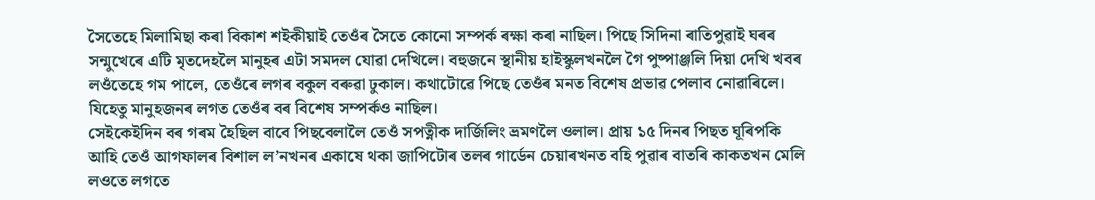সৈতেহে মিলামিছা কৰা বিকাশ শইকীয়াই তেওঁৰ সৈতে কোনো সম্পৰ্ক ৰক্ষা কৰা নাছিল। পিছে সিদিনা ৰাতিপুৱাই ঘৰৰ সন্মুখেৰে এটি মৃতদেহলৈ মানুহৰ এটা সমদল যোৱা দেখিলে। বহুজনে স্থানীয় হাইস্কুলখনলৈ গৈ পুষ্পাঞ্জলি দিয়া দেখি খবৰ লওঁতেহে গম পালে, তেওঁৰে লগৰ বকুল বৰুৱা ঢুকাল। কথাটোৱে পিছে তেওঁৰ মনত বিশেষ প্ৰভাৱ পেলাব নোৱাৰিলে। যিহেতু মানুহজনৰ লগত তেওঁৰ বৰ বিশেষ সম্পৰ্কও নাছিল।
সেইকেইদিন বৰ গৰম হৈছিল বাবে পিছবেলালৈ তেওঁ সপত্নীক দাৰ্জিলিং ভ্ৰমণলৈ ওলাল। প্ৰায় ১৫ দিনৰ পিছত ঘূৰিপকি আহি তেওঁ আগফালৰ বিশাল ল’নখনৰ একাষে থকা জাপিটোৰ তলৰ গাৰ্ডেন চেয়াৰখনত বহি পুৱাৰ বাতৰি কাকতখন মেলি লওতে লগতে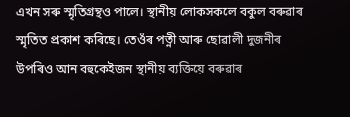এখন সৰু স্মৃতিগ্ৰন্থও পালে। স্থানীয় লোকসকলে বকুল বৰুৱাৰ স্মৃতিত প্ৰকাশ কৰিছে। তেওঁৰ পত্নী আৰু ছোৱালী দুজনীৰ উপৰিও আন বহুকেইজন স্থানীয় ব্যক্তিয়ে বৰুৱাৰ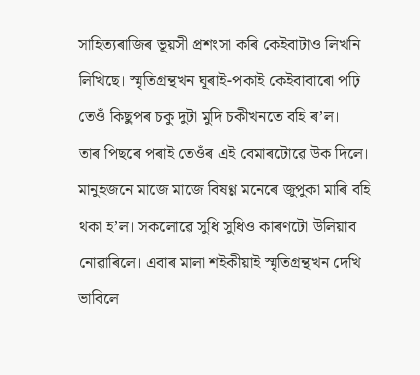সাহিত্যৰাজিৰ ভূয়সী প্ৰশংসা কৰি কেইবাটাও লিখনি লিখিছে। স্মৃতিগ্ৰন্থখন ঘূৰাই-পকাই কেইবাবাৰো পঢ়ি তেওঁ কিছুপৰ চকু দুটা মুদি চকীখনতে বহি ৰ’ল।
তাৰ পিছৰে পৰাই তেওঁৰ এই বেমাৰটোৱে উক দিলে। মানুহজনে মাজে মাজে বিষণ্ণ মনেৰে জুপুকা মাৰি বহি থকা হ’ল। সকলোৱে সুধি সুধিও কাৰণটো উলিয়াব নোৱাৰিলে। এবাৰ মালা শইকীয়াই স্মৃতিগ্ৰন্থখন দেখি ভাবিলে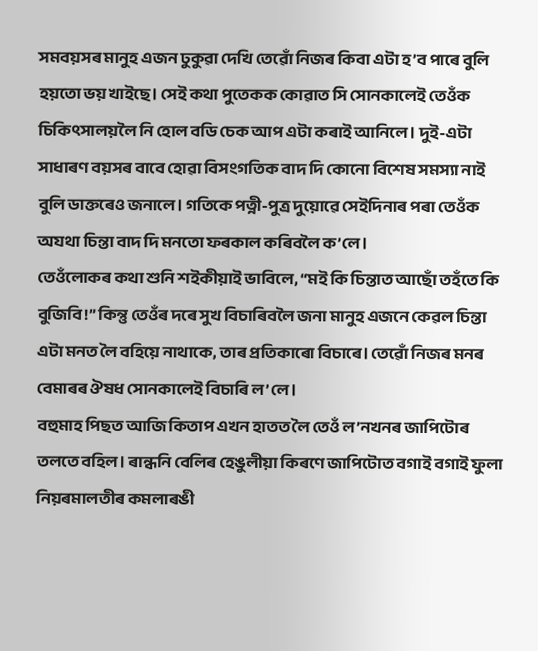সমবয়সৰ মানুহ এজন ঢুকুৱা দেখি তেৱোঁ নিজৰ কিবা এটা হ’ব পাৰে বুলি হয়তো ভয় খাইছে। সেই কথা পুতেকক কোৱাত সি সোনকালেই তেওঁক চিকিৎসালয়লৈ নি হোল বডি চেক আপ এটা কৰাই আনিলে। দুই-এটা সাধাৰণ বয়সৰ বাবে হোৱা বিসংগতিক বাদ দি কোনো বিশেষ সমস্যা নাই বুলি ডাক্তৰেও জনালে। গতিকে পত্নী-পুত্ৰ দুয়োৱে সেইদিনাৰ পৰা তেওঁক অযথা চিন্তা বাদ দি মনতো ফৰকাল কৰিবলৈ ক’লে।
তেওঁলোকৰ কথা শুনি শইকীয়াই ভাবিলে, “মই কি চিন্তাত আছোঁ তহঁতে কি বুজিবি!” কিন্তু তেওঁৰ দৰে সুখ বিচাৰিবলৈ জনা মানুহ এজনে কেৱল চিন্তা এটা মনত লৈ বহিয়ে নাথাকে, তাৰ প্ৰতিকাৰো বিচাৰে। তেৱোঁ নিজৰ মনৰ বেমাৰৰ ঔষধ সোনকালেই বিচাৰি ল’লে।
বহুমাহ পিছত আজি কিতাপ এখন হাতত লৈ তেওঁ ল’নখনৰ জাপিটোৰ তলতে বহিল। ৰান্ধনি বেলিৰ হেঙুলীয়া কিৰণে জাপিটোত বগাই বগাই ফুলা নিয়ৰমালতীৰ কমলাৰঙী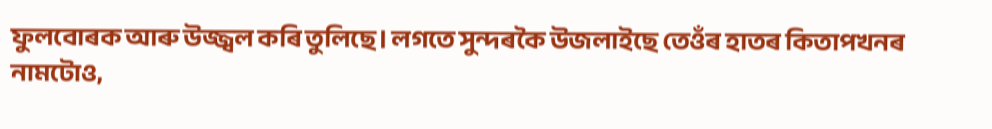ফুলবোৰক আৰু উজ্জ্বল কৰি তুলিছে। লগতে সুন্দৰকৈ উজলাইছে তেওঁৰ হাতৰ কিতাপখনৰ নামটোও,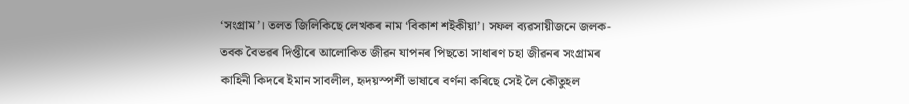‘সংগ্ৰাম’। তলত জিলিকিছে লেখকৰ নাম ‘বিকাশ শইকীয়া’। সফল ব্যৱসায়ীজনে জলক-তবক বৈভৱৰ দিপ্তীৰে আলোকিত জীৱন যাপনৰ পিছতো সাধাৰণ চহা জীৱনৰ সংগ্ৰামৰ কাহিনী কিদৰে ইমান সাবলীল, হৃদয়স্পৰ্শী ভাষাৰে বৰ্ণনা কৰিছে সেই লৈ কৌতুহল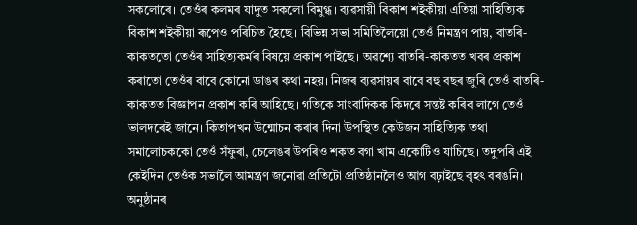সকলোৰে। তেওঁৰ কলমৰ যাদুত সকলো বিমুগ্ধ। ব্যৱসায়ী বিকাশ শইকীয়া এতিয়া সাহিত্যিক বিকাশ শইকীয়া ৰূপেও পৰিচিত হৈছে। বিভিন্ন সভা সমিতিলৈয়ো তেওঁ নিমন্ত্ৰণ পায়, বাতৰি-কাকততো তেওঁৰ সাহিত্যকৰ্মৰ বিষয়ে প্ৰকাশ পাইছে। অৱশ্যে বাতৰি-কাকতত খবৰ প্ৰকাশ কৰাতো তেওঁৰ বাবে কোনো ডাঙৰ কথা নহয়। নিজৰ ব্যৱসায়ৰ বাবে বহু বছৰ জুৰি তেওঁ বাতৰি-কাকতত বিজ্ঞাপন প্ৰকাশ কৰি আহিছে। গতিকে সাংবাদিকক কিদৰে সন্তষ্ট কৰিব লাগে তেওঁ ভালদৰেই জানে। কিতাপখন উন্মোচন কৰাৰ দিনা উপস্থিত কেউজন সাহিত্যিক তথা সমালোচককো তেওঁ সঁফুৰা, চেলেঙৰ উপৰিও শকত বগা খাম একোটিও যাচিছে। তদুপৰি এই কেইদিন তেওঁক সভালৈ আমন্ত্ৰণ জনোৱা প্ৰতিটো প্ৰতিষ্ঠানলৈও আগ বঢ়াইছে বৃহৎ বৰঙনি। অনুষ্ঠানৰ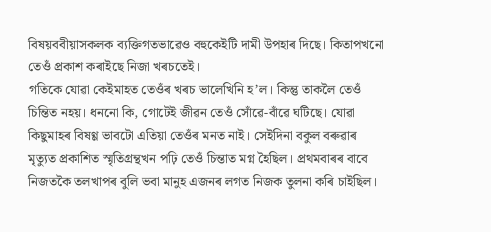বিষয়ববীয়াসকলক ব্যক্তিগতভাৱেও বহুকেইটি দামী উপহাৰ দিছে। কিতাপখনো তেওঁ প্ৰকাশ কৰাইছে নিজা খৰচতেই।
গতিকে যোৱা কেইমাহত তেওঁৰ খৰচ ভালেখিনি হ’ল। কিন্তু তাকলৈ তেওঁ চিন্তিত নহয়। ধননো কি, গোটেই জীৱন তেওঁ সোঁৱে-বাঁৱে ঘটিছে। যোৱা কিছুমাহৰ বিষণ্ণ ভাবটো এতিয়া তেওঁৰ মনত নাই। সেইদিনা বকুল বৰুৱাৰ মৃত্যুত প্ৰকাশিত স্মৃতিগ্ৰন্থখন পঢ়ি তেওঁ চিন্তাত মগ্ন হৈছিল। প্ৰথমবাৰৰ বাবে নিজতকৈ তলখাপৰ বুলি ভবা মানুহ এজনৰ লগত নিজক তুলনা কৰি চাইছিল।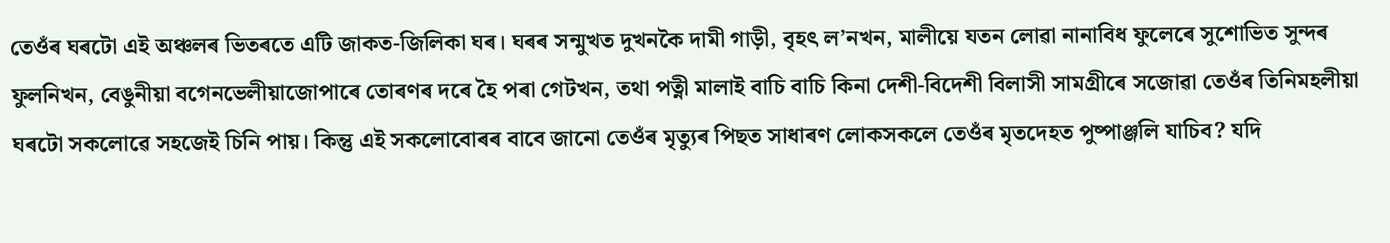তেওঁৰ ঘৰটো এই অঞ্চলৰ ভিতৰতে এটি জাকত-জিলিকা ঘৰ। ঘৰৰ সন্মুখত দুখনকৈ দামী গাড়ী, বৃহৎ ল’নখন, মালীয়ে যতন লোৱা নানাবিধ ফুলেৰে সুশোভিত সুন্দৰ ফুলনিখন, বেঙুনীয়া বগেনভেলীয়াজোপাৰে তোৰণৰ দৰে হৈ পৰা গেটখন, তথা পত্নী মালাই বাচি বাচি কিনা দেশী-বিদেশী বিলাসী সামগ্ৰীৰে সজোৱা তেওঁৰ তিনিমহলীয়া ঘৰটো সকলোৱে সহজেই চিনি পায়। কিন্তু এই সকলোবোৰৰ বাবে জানো তেওঁৰ মৃত্যুৰ পিছত সাধাৰণ লোকসকলে তেওঁৰ মৃতদেহত পুষ্পাঞ্জলি যাচিব? যদি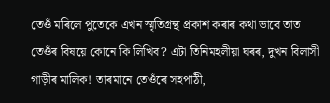তেওঁ মৰিলে পুতেকে এখন স্মৃতিগ্ৰন্থ প্ৰকাশ কৰাৰ কথা ভাবে তাত তেওঁৰ বিষয়ে কোনে কি লিখিব? এটা তিনিমহলীয়া ঘৰৰ, দুখন বিলাসী গাড়ীৰ মালিক! তাৰমানে তেওঁৰে সহপাঠী,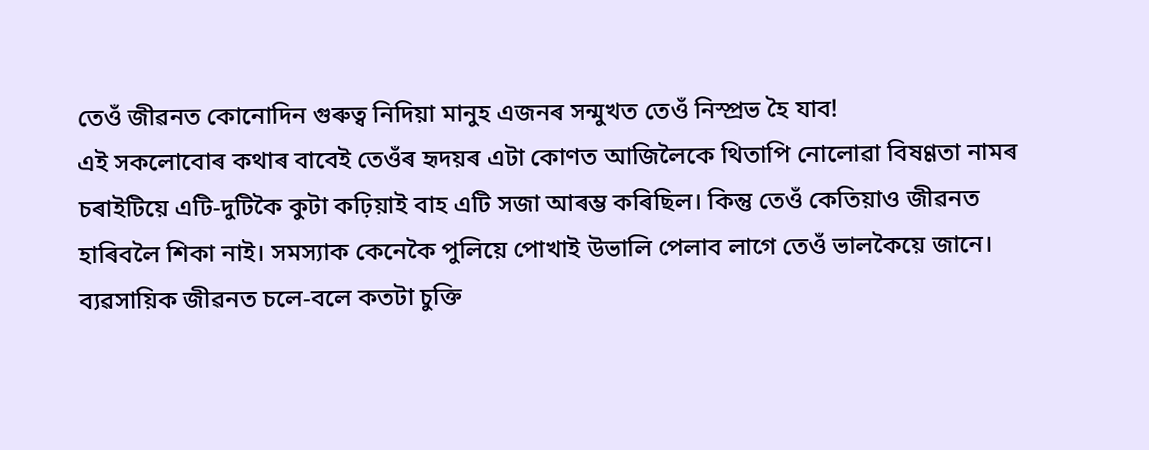তেওঁ জীৱনত কোনোদিন গুৰুত্ব নিদিয়া মানুহ এজনৰ সন্মুখত তেওঁ নিস্প্ৰভ হৈ যাব!
এই সকলোবোৰ কথাৰ বাবেই তেওঁৰ হৃদয়ৰ এটা কোণত আজিলৈকে থিতাপি নোলোৱা বিষণ্ণতা নামৰ চৰাইটিয়ে এটি-দুটিকৈ কুটা কঢ়িয়াই বাহ এটি সজা আৰম্ভ কৰিছিল। কিন্তু তেওঁ কেতিয়াও জীৱনত হাৰিবলৈ শিকা নাই। সমস্যাক কেনেকৈ পুলিয়ে পোখাই উভালি পেলাব লাগে তেওঁ ভালকৈয়ে জানে। ব্যৱসায়িক জীৱনত চলে-বলে কতটা চুক্তি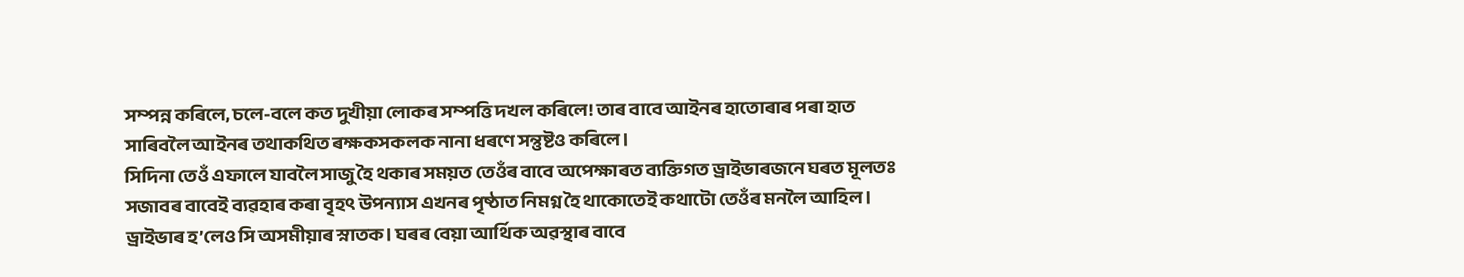সম্পন্ন কৰিলে, চলে-বলে কত দুখীয়া লোকৰ সম্পত্তি দখল কৰিলে! তাৰ বাবে আইনৰ হাতোৰাৰ পৰা হাত সাৰিবলৈ আইনৰ তথাকথিত ৰক্ষকসকলক নানা ধৰণে সন্তুষ্টও কৰিলে।
সিদিনা তেওঁ এফালে যাবলৈ সাজু হৈ থকাৰ সময়ত তেওঁৰ বাবে অপেক্ষাৰত ব্যক্তিগত ড্ৰাইভাৰজনে ঘৰত মূলতঃ সজাবৰ বাবেই ব্যৱহাৰ কৰা বৃহৎ উপন্যাস এখনৰ পৃষ্ঠাত নিমগ্ন হৈ থাকোতেই কথাটো তেওঁৰ মনলৈ আহিল। ড্ৰাইভাৰ হ’লেও সি অসমীয়াৰ স্নাতক। ঘৰৰ বেয়া আৰ্থিক অৱস্থাৰ বাবে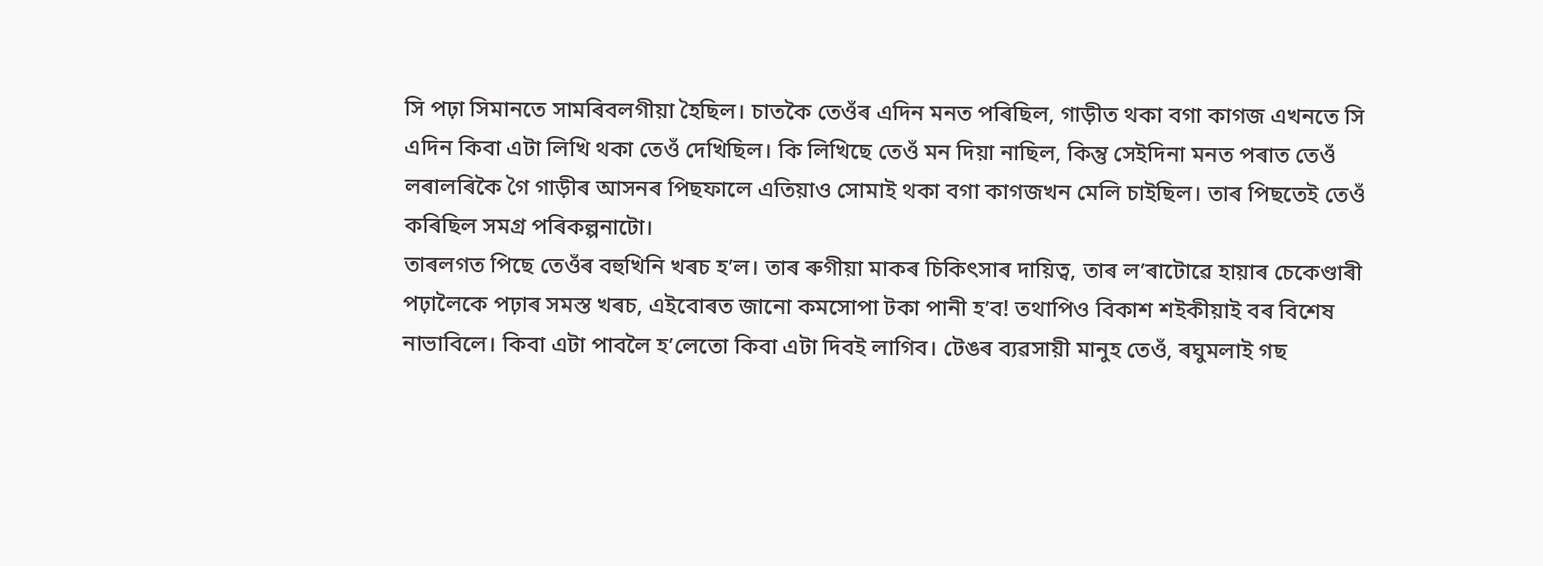সি পঢ়া সিমানতে সামৰিবলগীয়া হৈছিল। চাতকৈ তেওঁৰ এদিন মনত পৰিছিল, গাড়ীত থকা বগা কাগজ এখনতে সি এদিন কিবা এটা লিখি থকা তেওঁ দেখিছিল। কি লিখিছে তেওঁ মন দিয়া নাছিল, কিন্তু সেইদিনা মনত পৰাত তেওঁ লৰালৰিকৈ গৈ গাড়ীৰ আসনৰ পিছফালে এতিয়াও সোমাই থকা বগা কাগজখন মেলি চাইছিল। তাৰ পিছতেই তেওঁ কৰিছিল সমগ্ৰ পৰিকল্পনাটো।
তাৰলগত পিছে তেওঁৰ বহুখিনি খৰচ হ’ল। তাৰ ৰুগীয়া মাকৰ চিকিৎসাৰ দায়িত্ব, তাৰ ল’ৰাটোৱে হায়াৰ চেকেণ্ডাৰী পঢ়ালৈকে পঢ়াৰ সমস্ত খৰচ, এইবোৰত জানো কমসোপা টকা পানী হ’ব! তথাপিও বিকাশ শইকীয়াই বৰ বিশেষ নাভাবিলে। কিবা এটা পাবলৈ হ’লেতো কিবা এটা দিবই লাগিব। টেঙৰ ব্যৱসায়ী মানুহ তেওঁ, ৰঘুমলাই গছ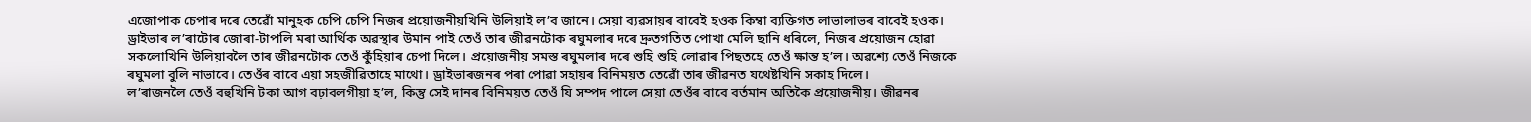এজোপাক চেপাৰ দৰে তেৱোঁ মানুহক চেপি চেপি নিজৰ প্ৰয়োজনীয়খিনি উলিয়াই ল’ব জানে। সেয়া ব্যৱসায়ৰ বাবেই হওক কিম্বা ব্যক্তিগত লাভালাভৰ বাবেই হওক। ড্ৰাইভাৰ ল’ৰাটোৰ জোৰা-টাপলি মৰা আৰ্থিক অৱস্থাৰ উমান পাই তেওঁ তাৰ জীৱনটোক ৰঘুমলাৰ দৰে দ্ৰুতগতিত পোখা মেলি ছানি ধৰিলে, নিজৰ প্ৰয়োজন হোৱা সকলোখিনি উলিয়াবলৈ তাৰ জীৱনটোক তেওঁ কুঁহিয়াৰ চেপা দিলে। প্ৰয়োজনীয় সমস্ত ৰঘুমলাৰ দৰে শুহি শুহি লোৱাৰ পিছতহে তেওঁ ক্ষান্ত হ’ল। অৱশ্যে তেওঁ নিজকে ৰঘুমলা বুলি নাভাবে। তেওঁৰ বাবে এয়া সহজীৱিতাহে মাথো। ড্ৰাইভাৰজনৰ পৰা পোৱা সহায়ৰ বিনিময়ত তেৱোঁ তাৰ জীৱনত যথেষ্টখিনি সকাহ দিলে।
ল’ৰাজনলৈ তেওঁ বহুখিনি টকা আগ বঢ়াবলগীয়া হ’ল, কিন্তু সেই দানৰ বিনিময়ত তেওঁ যি সম্পদ পালে সেয়া তেওঁৰ বাবে বৰ্তমান অতিকৈ প্ৰয়োজনীয়। জীৱনৰ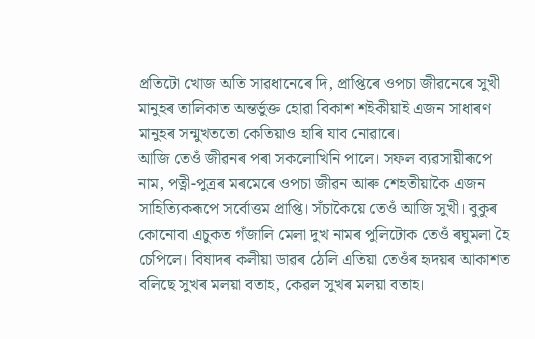প্ৰতিটো খোজ অতি সাৱধানেৰে দি, প্ৰাপ্তিৰে ওপচা জীৱনেৰে সুখী মানুহৰ তালিকাত অন্তৰ্ভুক্ত হোৱা বিকাশ শইকীয়াই এজন সাধাৰণ মানুহৰ সন্মুখততো কেতিয়াও হাৰি যাব নোৱাৰে।
আজি তেওঁ জীৱনৰ পৰা সকলোখিনি পালে। সফল ব্যৱসায়ীৰূপে নাম, পত্নী-পুত্ৰৰ মৰমেৰে ওপচা জীৱন আৰু শেহতীয়াকৈ এজন সাহিত্যিকৰূপে সৰ্বোত্তম প্ৰাপ্তি। সঁচাকৈয়ে তেওঁ আজি সুখী। বুকুৰ কোনোবা এচুকত গঁজালি মেলা দুখ নামৰ পুলিটোক তেওঁ ৰঘুমলা হৈ চেপিলে। বিষাদৰ কলীয়া ডাৱৰ ঠেলি এতিয়া তেওঁৰ হৃদয়ৰ আকাশত বলিছে সুখৰ মলয়া বতাহ, কেৱল সুখৰ মলয়া বতাহ।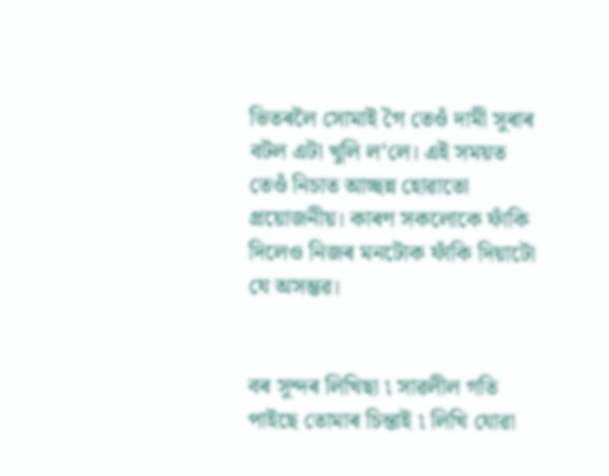ভিতৰলৈ সোমাই গৈ তেওঁ দামী সুৰাৰ বটল এটা খুলি ল’লে। এই সময়ত তেওঁ নিচাত আচ্ছন্ন হোৱাতো প্ৰয়োজনীয়। কাৰণ সকলোকে ফাঁকি দিলেও নিজৰ মনটোক ফাঁকি দিয়াটো যে অসম্ভৱ।


বৰ সুন্দৰ লিখিছা ৷ সাৱলীল গতি পাইছে তোমাৰ চিন্তাই ৷ লিখি যোৱা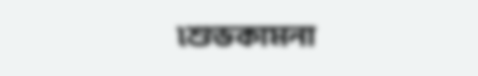৷শুভকামনা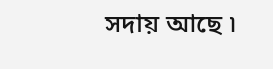সদায় আছে ৷